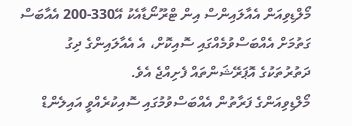މޯލްޑިވިއަން އެއާލައިންސް އިން ޓްރޫނޯޑާއެކު އޭ330-200 އެއާބަސް ގަތުމަށް އެއްބަސްވުމެއްގައި ސޮއިކޮށް، އެ އެއާލައިންގެ ދިގު ދަތުރުތަކުގެ އޮޕަރޭޝަންތައް ފެށިއްޖެ އެވެ.
މޯލްޑިވިއަންގެ ފަރާތުން އެއްބަސްވުމުގައި ސޮއިކުރެއްވީ އައިލެންޑް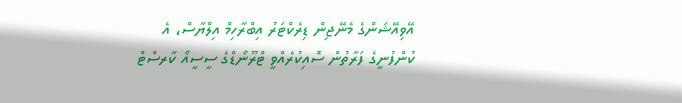އޭވިއޭޝަންގެ މެނޭޖިން ޑިރެކްޓަރު އިބްރާހިމް އިލްޔާސް، އެ ކުންފުނީގެ ފަރާތުން ސޮއިކުރެއްވީ ޓްރޫނޯޑްގެ ސީސީއޯ ކާރސްޓް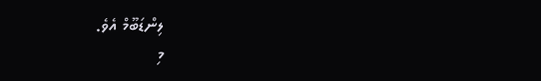ލިންޑަބޫމް އެވެ.
މި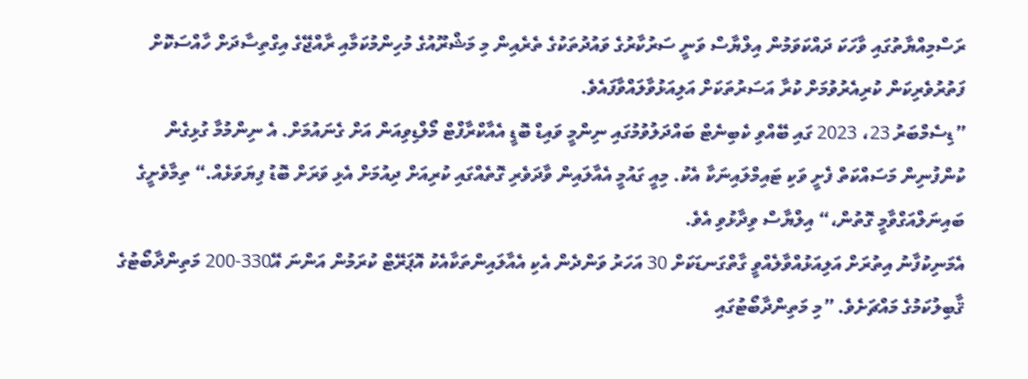ރަސްމިއްޔާތުގައި ވާހަކަ ދައްކަވަމުން އިލްޔާސް ވަނީ ސަރުކާރުގެ ވައުދުތަކުގެ ތެރެއިން މި މަޝްރޫއުގެ މުހިންމުކަމާއި ރާއްޖޭގެ އިގްތިސާދަށް ހާއްސަކޮށް ފަތުރުވެރިކަން ކުރިއެރުވުމަށް ކުރާ އަސަރުތަކަށް އަލިއަޅުވާލައްވާފައެވެ.
”ޑިސެމްބަރު 23، 2023 ގައި ބޭއްވި ކެބިނެޓް ބައްދަލުވުމުގައި ނިންމީ ވައިޑް ބޮޑީ އެއާކްރާފްޓް މޯލްޑިވިއަން އަށް ގެނައުމަށް. އެ ނިންމުމާ ގުޅިގެން ކުންފުނިން މަސައްކަތް ފެށީ ވަކި ޓައިމްލައިނަކާ އެކު. މިއީ ގައުމީ އެއާލައިން ވާދަވެރި ގޮތެއްގައި ކުރިއަށް ދިއުމަށް އެޅި ވަރަށް ބޮޑު ފިޔަވަޅެއް.“ ތިމާވެށީގެ ބައިނަލްއަގްވާމީ ގޮތުން،“ އިލްޔާސް ވިދާޅުވި އެވެ.
އެމަނިކުފާނު އިތުރަށް އަލިއަޅުއްވާލެއްވީ ގާތްގަނޑަކަށް 30 އަހަރު ވަންދެން އެކި އެއާލައިންތަކާއެކު އޮޕަރޭޓް ކުރަމުން އަންނަ އޭ330-200 މަތިންދާބޯޓުގެ ޤާބިލުކަމުގެ މައްޗަށެވެ. ”މި މަތިންދާބޯޓުގައި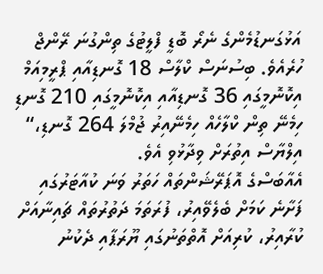އަޅުގަނޑުމެންގެ ނެރޯ ބޮޑީ ފްލީޓުގެ ތިންގުނަ ރޭންޖް ހުރެއެވެ. ބިސުނަސް ކްލާސް 18 ގޮނޑިއާއި ޕްރީމިއަމް އިކޮނޮމީގައި 36 ގޮނޑިއާއި އިކޮނޮމީގައި 210 ގޮނޑި ހިމެނޭ ތިން ކްލާހެއް ހިމެނޭއިރު ޖުމްލަ 264 ގޮނޑި،“ އިލްޔާސް އިތުރަށް ވިދާޅުވި އެވެ.
އެއާބަސްގެ އޮޕަރޭޝަންތައް ހަތަރު ވަނަ ކުއާޓަރުގައި ފަށާނެ ކަމަށް ބެލެވޭއިރު، ފުރަތަމަ ދަތުރުތައް ޗައިނާއަށް ކުރާއިރު، ކުރިއަށް އޮތްތަނުގައި ޔޫރަޕާއި ދެކުނު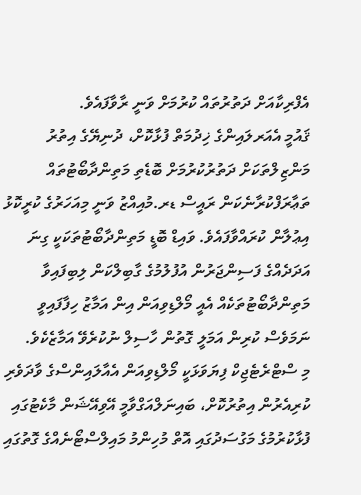އެފްރިކާއަށް ދަތުރުތައް ކުރުމަށް ވަނީ ރާވާފައެވެ.
ޤައުމީ އެއަރލައިންގެ ޚިދުމަތް ފުޅާކޮށް، ދުނިޔޭގެ އިތުރު މަންޒިލްތަކަށް ދަތުރުކުރުމަށް ބޮޑެތި މަތިންދާބޯޓުތައް ތަޢާރަފްކުރާނެކަން ރައީސް ޑރ.މުއިއްޒު ވަނީ މިއަހަރުގެ ކުރީކޮޅު އިޢުލާން ކުރައްވާފައެވެ. ވައިޑް ބޮޑީ މަތިންދާބޯޓުތަކަކީ ގިނަ އަދަދެއްގެ ފަސިންޖަރުން އުފުލުމުގެ ގާބިލްކަން ލިބިފައިވާ މަތިންދާބޯޓުތަކެއް އެއީ މޯލްޑިވިއަން އިން އަމާޒު ހިފާފައިވީ ނަމަވެސް ކުރިން އަމަލީ ގޮތުން ހާސިލް ނުކުރެވޭ އަމާޒެކެވެ.
މި ސްޓްރެޓެޖިކް ފިޔަވަޅަކީ މޯލްޑިވިއަން އެއާލައިންސްގެ ވާދަވެރި ކުރިއެރުން އިތުރުކޮށް، ބައިނަލްއަގްވާމީ އޭވިއޭޝަން މާކެޓުގައި ފުޅާކުރުމުގެ މަގުސަދުގައި އޮތް މުހިންމު މައިލްސްޓޯނެއްގެ ގޮތުގައި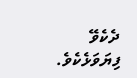ދެކެވޭ ފިޔަވަޅެކެވެ.